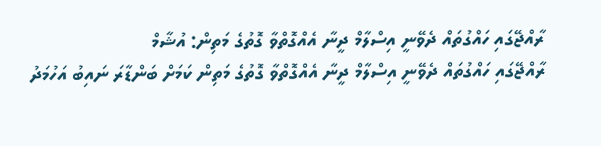ރާއްޖޭގައި ހައްގުތައް ދެވޭނީ އިސްލާމް ދީނާ އެއްގޮތްވާ ގޮތުގެ މަތިން: އުޝާމް
ރާއްޖޭގައި ހައްގުތައް ދެވޭނީ އިސްލާމް ދީނާ އެއްގޮތްވާ ގޮތުގެ މަތިން ކަމަށް ބަންޑާރަ ނައިބު އަހުމަދު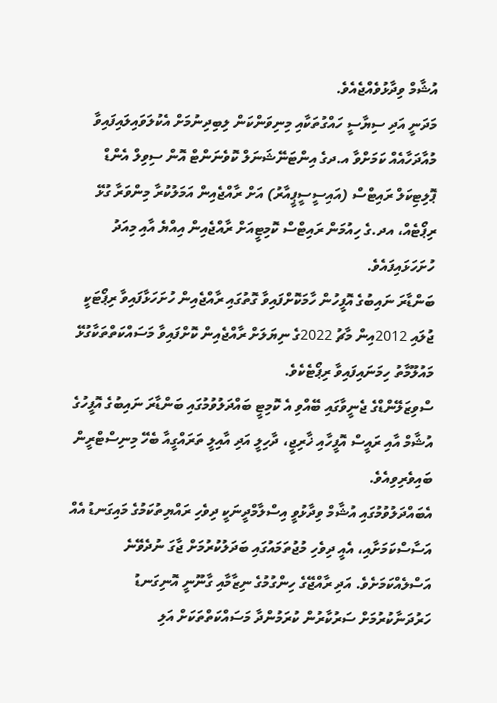އުޝާމް ވިދާޅުވެއްޖެއެވެ.
މަދަނީ އަދި ސިޔާސީ ހައްގުތަކާއި މިނިވަންކަން ލިބިދިނުމަށް އެކުލަވައިލައިފައިވާ މުއާދަހާއެއް ކަމަށްވާ އ.ދގެ އިންޓަނޭޝަނަލް ކޮވެނަންޓް އޮން ސިވިލް އެންޑް ޕޮލިޓިކަލް ރައިޓްސް (އައިސީސީޕީއާރު) އަށް ރާއްޖެއިން އަމަލުކުރާ މިންވަރާ ގުޅޭ ރިޕޯޓެއް، އދ.ގެ ހިއުމަން ރައިޓްސް ކޮމިޓީއަށް ރާއްޖެއިން އިއްޔެ އާއި މިއަދު ހުށަހަޅައިފައެވެ.
ބަންޑާރަ ނައިބުގެ އޮފީހުން ހާމަކޮށްފައިވާ ގޮތުގައި ރާއްޖެއިން ހުށަހަޅާފައިވާ ރިޕޯޓަކީ ޖުލައި 2012އިން މާޗު 2022ގެ ނިޔަލަށް ރާއްޖެއިން ކޮށްފައިވާ މަސައްކަތްތަކާގުޅޭ މައުލޫމާތު ހިމަނައިފައިވާ ރިޕޯޓެކެވެ.
ސްވިޒަލޭންޑްގެ ޖެނީވާގައި ބޭއްވި އެ ކޮމިޓީ ބައްދަލުވުމުގައި ބަންޑާރަ ނައިބުގެ އޮފީހުގެ އުޝާމް އާއި ރައީސް އޮފީހާއި ޚާރިޖީ، ދާހިލީ އަދި އާއިލީ ތަރައްގީއާ ބެހޭ މިނިސްޓްރީން ބައިވެރިވިއެވެ.
އެބައްދަލުވުމުގައި އުޝާމް ވިދާޅުވީ އިސްލާމްދީނަކީ ދިވެހި ރައްޔިތުކަމުގެ މައިގަނޑު އެއް އަސާސްކަމަށާއި، އެއީ ދިވެހި މުޖުތަމައުގައި ބަދަލުކުރުމަށް ޖާގަ ނުދެވޭނެ އަސްލެއްކަމަށެވެ. އަދި ރާއްޖޭގެ ހިންގުމުގެ ނިޒާމާއި ގާނޫނީ އޮނިގަނޑު ހަރުދަނާކުރުމަށް ސަރުކާރުން ކުރަމުންދާ މަސައްކަތްތަކަށް އަލި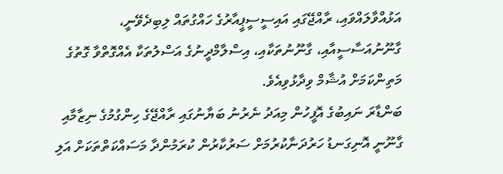އަޅުއްވާލައްވައި، ރާއްޖޭގައި އައިސީސީޕީއާރުގެ ހައްގުތައް ލިބިދެވޭނީ، ގާނޫނުއަސާސީއާއި، ގާނޫނުތަކާއި، އިސްލާމްދީނުގެ އަސްލުތަކާ އެއްގޮތްވާ ގޮތުގެ މަތިންކަމަށް އުޝާމް ވިދާޅުވިއެވެ.
ބަންޑާރަ ނައިބުގެ އޮފީހުން މިއަދު ނެރުނު ބަޔާނުގައި ރާއްޖޭގެ ހިންގުމުގެ ނިޒާމާއި ގާނޫނީ އޮނިގަނޑު ހަރުދަނާކުރުމަށް ސަރުކާރުން ކުރަމުންދާ މަސައްކަތްތަކަށް އަލި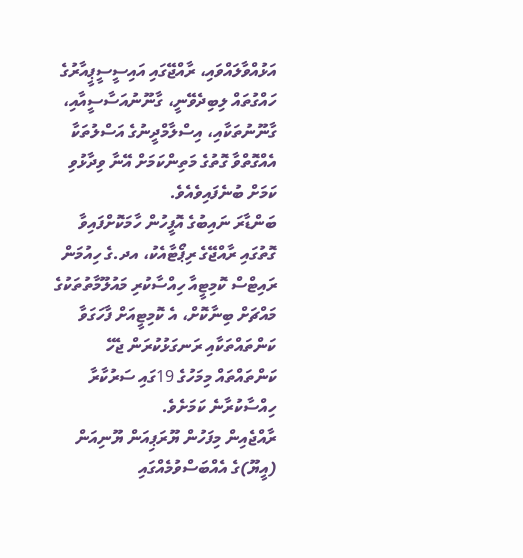އަޅުއްވާލައްވައި، ރާއްޖޭގައި އައިސީސީޕީއާރުގެ ހައްގުތައް ލިބިދެވޭނީ، ގާނޫނުއަސާސީއާއި، ގާނޫނުތަކާއި، އިސްލާމްދީނުގެ އަސްލުތަކާ އެއްގޮތްވާ ގޮތުގެ މަތިންކަމަށް އޭނާ ވިދާޅުވި ކަމަށް ބުނެފައިވެއެވެ.
ބަންޑާރަ ނައިބުގެ އޮފީހުން ހާމަކޮށްފައިވާ ގޮތުގައި ރާއްޖޭގެ ރިޕޯޓާއެކު، އދ.ގެ ހިއުމަން ރައިޓްސް ކޮމިޓީއާ ހިއްސާކުރި މައުލޫމާތުތަކުގެ މައްޗަށް ބިނާކޮށް، އެ ކޮމިޓީއަށް ފާހަގަވާ ކަންތައްތަކާއި ރަނގަޅުކުރަން ޖެހޭ ކަންތައްތައް މިމަހުގެ 19ގައި ސަރުކާރާ ހިއްސާކުރާނެ ކަމަށެވެ.
ރާއްޖެއިން މިފަހުން ޔޫރަޕިއަން ޔޫނިއަން (އީޔޫ)ގެ އެއްބަސްވުމެއްގައި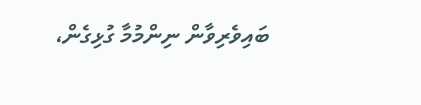ބައިވެރިވާން ނިންމުމާ ގުޅިގެން،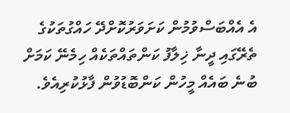އެ އެއްބަސްވުމުން ކަށަވަރުކޮށްދޭ ހައްގުތަކުގެ ތެރޭގައި ދީނާ ޚިލާފު ކަންތައްތަކެއް ހިމެނޭ ކަމަށް ބުނެ ބައެއް މީހުން ކަންބޮޑުވުން ފާޅުކުރިއެވެ.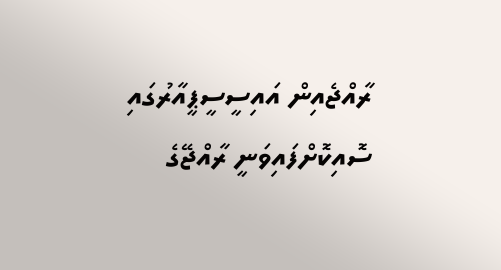ރާއްޖެއިން އައިސީސީޕީއާރުގައި ސޮއިކޮށްފައިވަނީ ރާއްޖޭގެ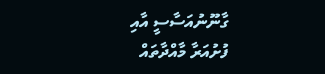ގާނޫނުއަސާސީ އާއި ފުށުއަރާ މާއްދާތައް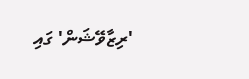'ރިޒާވޭޝަން' ގައި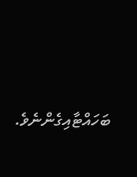ބަހައްޓާއިގެންނެވެ.